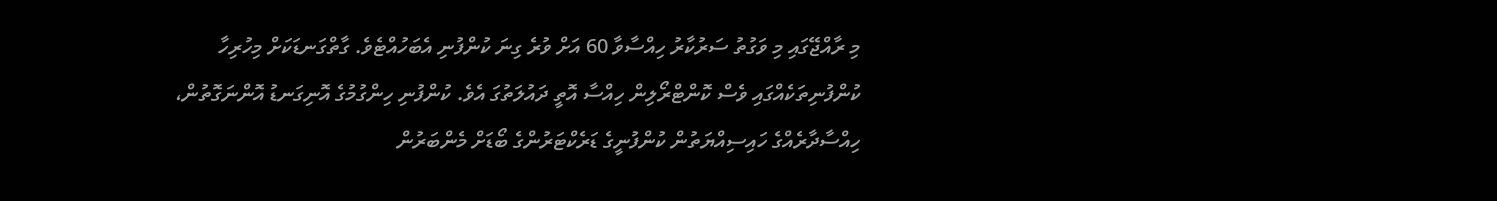މި ރާއްޖޭގައި މި ވަގުތު ސަރުކާރު ހިއްސާވާ 60 އަށް ވުރެ ގިނަ ކުންފުނި އެބަހުއްޓެވެ. ގާތްގަނޑަކަށް މިހުރިހާ ކުންފުނިތަކެއްގައި ވެސް ކޮންޓްރޯލިން ހިއްސާ އޮތީ ދައުލަތުގަ އެވެ. ކުންފުނި ހިންގުމުގެ އޮނިގަނޑު އޮންނަގޮތުން، ހިއްސާދާރެއްގެ ހައިސިއްޔަތުން ކުންފުނީގެ ޑަރެކްޓަރުންގެ ބޯޑަށް މެންބަރުން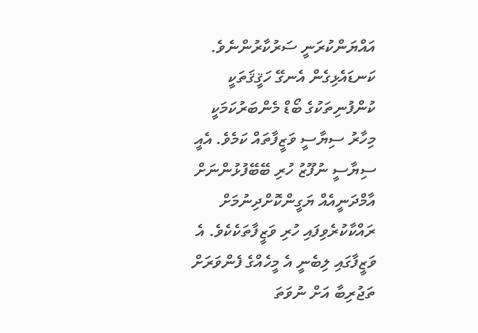އައްޔަންކުރަނީ ސަރުކާރުންނެވެ.
ކަނޑައެޅިގެން އެނގޭ ހަޤީޤަތަކީ ކުންފުނިތަކުގެ ބޯޑް މެންބަރުކަމަކީ މިހާރު ސިޔާސީ ވަޒީފާތައް ކަމެވެ. އެއީ ސިޔާސީ ނުފޫޒު ހުރި ބޭބޭފުޅުންނަށް އާމްދަނީއެއް ޔަގީންކޮށްދިނުމަށް ރައްކާކުރެވިފައި ހުރި ވަޒީފާތަކެކެވެ. އެ ވަޒީފާގައި ލިބެނީ އެ މީހެއްގެ ފެންވަރަށް ތަޖުރިބާ އަށް ނުވަތަ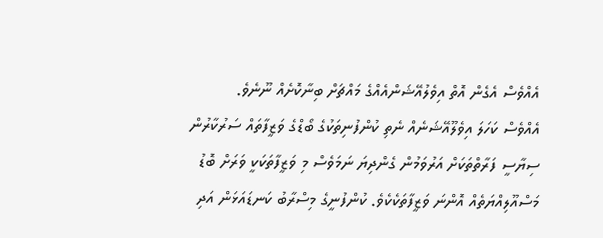އެއްވެސް އެގެން އޮތް އިވެލުއޭޝަންއެއްގެ މައްޗަށް ބިނާކޮށެއް ނޫނެވެ.
އެއްވެސް ކަހަލަ އިވެލޫއޭޝަނެއް ނެތި ކުންފުނިތަކުގެ ބޯޑްގެ ވަޒީފާތައް ސަރުކާރުން ސިޔާސީ ފަރާތްތަކަށް އަރުވަމުން ގެންދިޔަ ނަމަވެސް މި ވަޒީފާތަކަކީ ވަރަށް ބޮޑު މަސްއޫލިއްޔަތެއް އޮންނަ ވަޒީފާތަކެކެވެ. ކުންފުނީގެ މިސްރާބު ކަނޑައަޅަން އަދި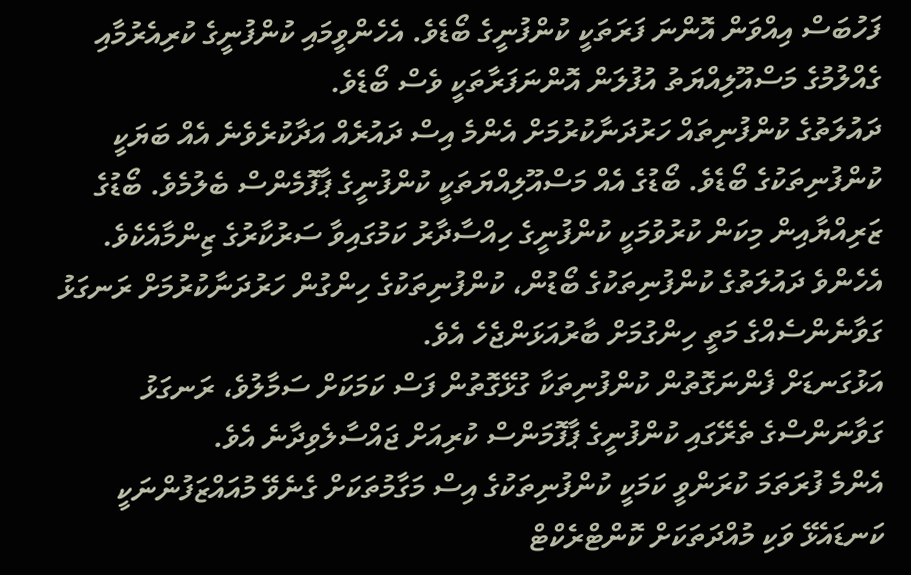ފަހުބަސް އިއްވަން އޮންނަ ފަރަތަކީ ކުންފުނީގެ ބޯޑެވެ. އެހެންވީމައި ކުންފުނީގެ ކުރިއެރުމާއި ގެއްލުމުގެ މަސްއޫލިއްޔަތު އުފުލަން އޮންނަފަރާތަކީ ވެސް ބޯޑެވެ.
ދައުލަތުގެ ކުންފުނިތައް ހަރުދަނާކުރުމަށް އެންމެ އިސް ދައުރެއް އަދާކުރެވެނެ އެއް ބަޔަކީ ކުންފުނިތަކުގެ ބޯޑެވެ. ބޯޑުގެ އެއް މަސްއޫލިއްޔަތަކީ ކުންފުނީގެ ޕާފޮމެންސް ބެލުމެވެ. ބޯޑުގެ ޒަރިއްޔާއިން މިކަން ކުރުވުމަކީ ކުންފުނީގެ ހިއްސާދާރު ކަމުގައިވާ ސަރުކާރުގެ ޒިންމާއެކެވެ.
އެހެންވެ ދައުލަތުގެ ކުންފުނިތަކުގެ ބޯޑުން، ކުންފުނިތަކުގެ ހިންގުން ހަރުދަނާކުރުމަށް ރަނގަޅު ގަވާނެންސެއްގެ މަތީ ހިންގުމަށް ބާރުއަޅަންޖެހެ އެވެ.
އަޅުގަނޑަށް ފެންނަގޮތުން ކުންފުނިތަކާ ގުޅޭގޮތުން ފަސް ކަމަކަށް ސަމާލުވެ، ރަނގަޅު ގަވާނަންސްގެ ތެރޭގައި ކުންފުނީގެ ޕާފޮމަންސް ކުރިއަށް ޖައްސާލެވިދާނެ އެވެ.
އެންމެ ފުރަތަމަ ކުރަންވީ ކަމަކީ ކުންފުނިތަކުގެ އިސް މަގާމުތަކަށް ގެނެވޭ މުއައްޒަފުންނަކީ ކަނޑައެޅޭ ވަކި މުއްދަތަކަށް ކޮންޓްރެކްޓް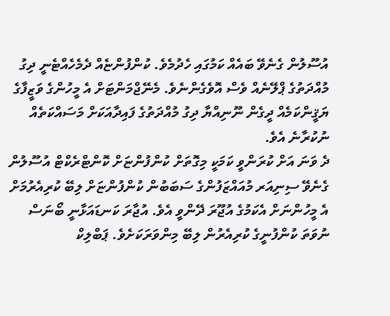އުސޫލުން ގެނެވޭ ބައެއް ކަމުގައި ހެދުމެވެ. ކުންފުންޏެއް ދެމެހެއްޓެނީ ދިގު މުއްދަތުގެ ޕްލޭނެއް ވެސް އޮވެގެންނެވެ. މެނޭޖްމަންޓަށް އެ މީހުންގެ ވަޒީފާގެ ޔަޤީންކަމެއް ދީގެން ނޫނިއްޔާ ދިގު މުއްދަތުގެ ފައިދާއަކަށް މަސައްކަތެއް ނުކުރާނެ އެވެ.
ދެ ވަނަ އަށް ކުރަންވީ ކަމަކީ މިގޮތަށް ކުންފުންޏަށް ކޮންޓްރެކްޓް އުސޫލުން ގެނެވޭ ސިނިއަރ މުއައްޒަފުންގެ ސަބަބުން ކުންފުންޏަށް ލިބޭ ކުރިއެރުމަށް އެ މީހުންނަށް އެކަމުގެ އުޖޫރަ ދޭންވީ އެވެ. އުޖާރަ ކަނޑައަޅާނީ ބޯނަސް ނުވަތަ ކުންފުނީގެ ކުރިއެރުން ލިބޭ މިންވަރަކަށެވެ. ޕަބްލިކް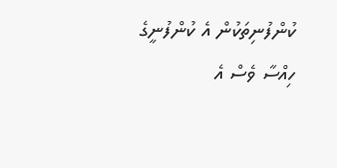ކުންފުނިތަކުން އެ ކުންފުނީގެ ހިއްސާ ވެސް އެ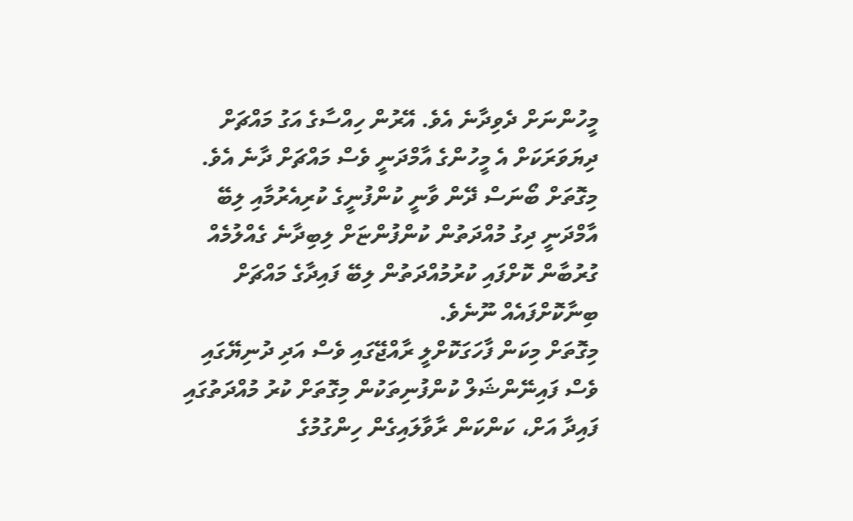މީހުންނަށް ދެވިދާނެ އެވެ. އޭރުން ހިއްސާގެ އަގު މައްޗަށް ދިޔަވަރަކަށް އެ މީހުންގެ އާމްދަނީ ވެސް މައްޗަށް ދާނެ އެވެ.
މިގޮތަށް ބޯނަސް ދޭން ވާނީ ކުންފުނީގެ ކުރިއެރުމާއި ލިބޭ އާމްދަނީ ދިގު މުއްދަތުން ކުންފުންޏަށް ލިބިދާނެ ގެއްލުމެއް ގުރުބާން ކޮށްފައި ކުރުމުއްދަތުން ލިބޭ ފައިދާގެ މައްޗަށް ބިނާކޮށްފައެއް ނޫނެވެ.
މިގޮތަށް މިކަން ފާހަގަކޮށްލީ ރާއްޖޭގައި ވެސް އަދި ދުނިޔޭގައި ވެސް ފައިނޭންޝަލް ކުންފުނިތަކުން މިގޮތަށް ކުރު މުއްދަތުގައި ފައިދާ އަށް، ކަންކަން ރާވާލައިގެން ހިންގުމުގެ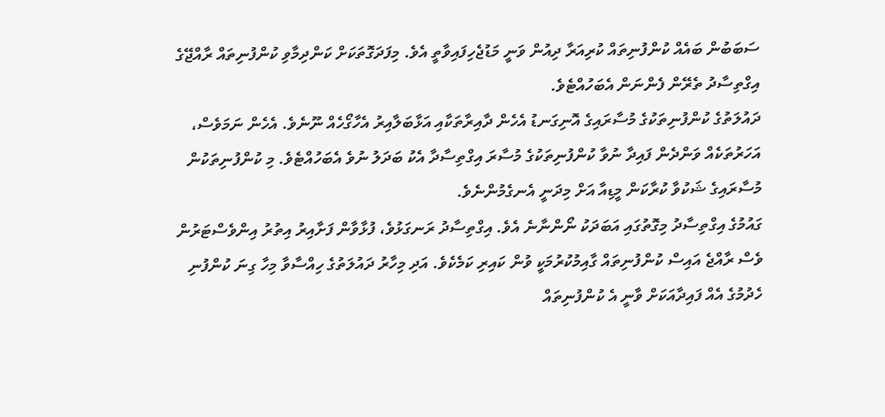ސަބަބުން ބައެއް ކުންފުނިތައް ކުރިއަރާ ދިއުން ވަނީ މަޑުޖެހިފައިވާތީ އެވެ. މިފަދަގޮތަކަށް ކަންދިމާވި ކުންފުނިތައް ރާއްޖޭގެ އިގްތިސާދު ތެރޭން ފެންނަން އެބަހުއްޓެވެ.
ދައުލަތުގެ ކުންފުނިތަކުގެ މުސާރައިގެ އޮނިގަނޑު އެހެން ދާއިރާތަކާއި އަޅާބަލާއިރު އެހާގޯހެއް ނޫނެވެ. އެހެން ނަމަވެސް، އަހަރުތަކެއް ވަންދެން ފައިދާ ނުވާ ކުންފުނިތަކުގެ މުސާރަ އިގްތިސާދާ އެކު ބަދަލު ނުވެ އެބަހުއްޓެވެ. މި ކުންފުނިތަކުން މުސާރައިގެ ޝަކުވާ ކުރާކަން މީޑިއާ އަށް މިދަނީ އެނގެމުންނެވެ.
ގައުމުގެ އިގްތިސާދު މިގޮތުގައި އަބަދަކު ނޯންނާނެ އެވެ. އިގްތިސާދު ރަނގަޅުވެ، ފުޅާވާން ފަށާއިރު އިތުރު އިންވެސްޓަރުން ވެސް ރާއްޖެ އައިސް ކުންފުނިތައް ގާއިމުކުރުމަކީ ވުން ކައިރި ކަމެކެވެ. އަދި މިހާރު ދައުލަތުގެ ހިއްސާވާ މިހާ ގިނަ ކުންފުނި ހެދުމުގެ އެއް ފައިދާއަކަށް ވާނީ އެ ކުންފުނިތައް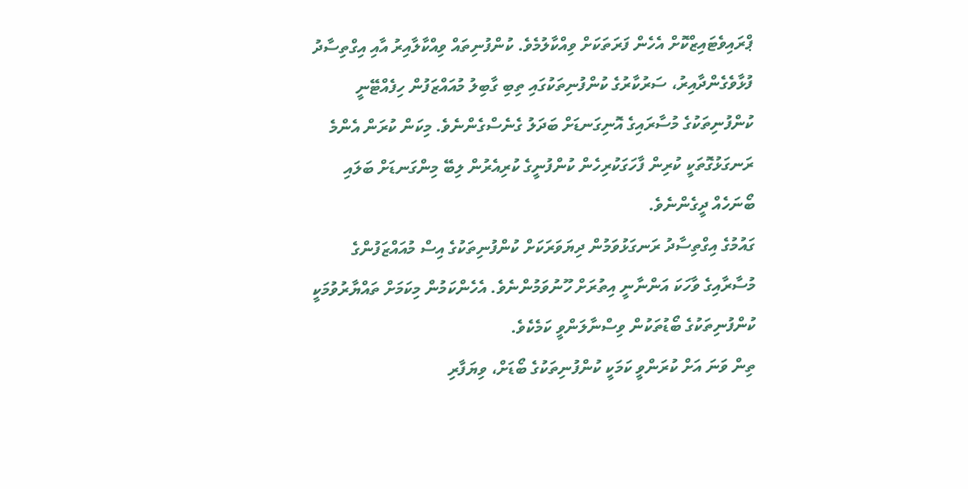ޕްރައިވެޓައިޒްކޮށް އެހެން ފަރަތަކަށް ވިއްކާލުމެވެ. ކުންފުނިތައް ވިއްކާލާއިރު އާއި އިގްތިސާދު ފުޅާވެގެންދާއިރު، ސަރުކާރުގެ ކުންފުނިތަކުގައި ތިބި ގާބިލު މުއައްޒަފުން ހިފެއްޓޭނީ ކުންފުނިތަކުގެ މުސާރައިގެ އޮނިގަނޑަށް ބަދަލު ގެނެސްގެންނެވެ. މިކަން ކުރަން އެންމެ ރަނގަޅުގޮތަކީ ކުރިން ފާހަގަކުރިހެން ކުންފުނީގެ ކުރިއެރުން ލިބޭ މިންގަނޑަށް ބަލައި ބޯނަހެއް ދީގެންނެވެ.
ގައުމުގެ އިގްތިސާދު ރަނގަޅުވަމުން ދިޔަވަރަކަށް ކުންފުނިތަކުގެ އިސް މުއައްޒަފުންގެ މުސާރާއިގެ ވާހަކަ އަންނާނީ އިތުރަށް ހޫނުވަމުންނެވެ. އެހެންކަމުން މިކަމަށް ތައްޔާރުވުމަކީ ކުންފުނިތަކުގެ ބޯޑުތަކުން ވިސްނާލަންވީ ކަމެކެވެ.
ތިން ވަނަ އަށް ކުރަންވީ ކަމަކީ ކުންފުނިތަކުގެ ބޯޑަށް، ވިޔަފާރި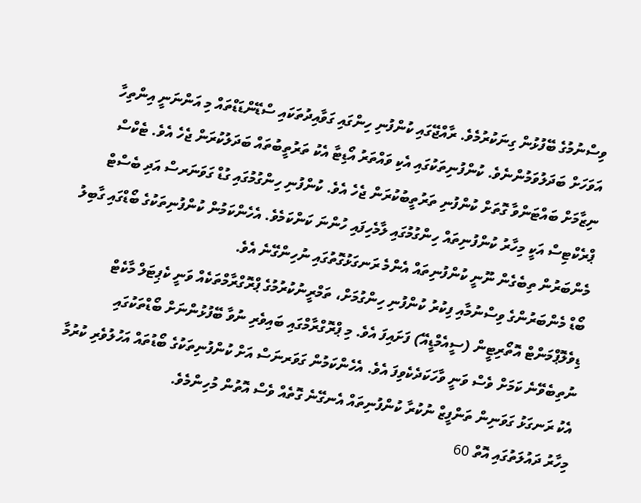ވިސްނުމުގެ ބޭފުޅުން ގިނަކުރުމެވެ. ރާއްޖޭގައި ކުންފުނި ހިންގައި ގަވާއިދުތަކައި ސްޑޭންޑަޑްތައް މި އަންނަނީ އިންތިހާ އަވަހަށް ބަދަލުވަމުންނެވެ. ކުންފުނިތަކުގައި އެކި ވައްތަރު އޯޑިޓާ އެކު ތަރުތީބުތައް ބަދަލުކުރަން ޖެހެ އެވެ. ޓެކްސް ނިޒާމަށް ބައްޓަންވާ ގޮތަށް ކުންފުނި ތަރުތީބުކުރަން ޖެހެ އެވެ. ކުންފުނި ހިންގުމުގައި ގުޑް ގަވަނަރސް އަދި ބެސްޓް ޕްރެކްޓިސް އަކީ މިހާރު ކުންފުނިތައް ހިންގުމުގައި ލާމެހިފައި ހުންނަ ކަންކަމެވެ. އެހެންކަމުން ކުންފުނިތަކުގެ ބޯޑްގައި ގާބިލު މެންބަރުން ތިބެގެން ނޫނީ ކުންފުނިތައް އެންމެ ރަނގަޅުގޮތުގައި ނުހިންގޭނެ އެވެ.
ބޯޑް މެންބަރުންގެ ވިސްނުމާއި ފިކުރު ކުންފުނި ހިންގުމަށް، ތަމްރީނުކުރުމުގެ ޕްރޮގްރާމްތަކެއް ވަނީ ކެޕިޓަލް މާކެޓް ޑިވެލޮޕްމަންޓް އޮތޯރިޓީން (ސީއެމްޑީއޭ) ފަށައިފަ އެވެ. މި ޕްރޮގްރާމްގައި ބައިވެރި ނުވާ ބޭފުޅުންނަށް ބޯޑްތަކުގައި ނުތިބެވޭނެ ކަމަށް ވެސް ވަނީ ވާހަކަދެކެވިފަ އެވެ. އެހެންކަމުން ގަވަރނަސް އަށް ކުންފުނިތަކުގެ ބޯޑުތައް އަހުލުވެރި ކުރުމާ އެކު ރަނގަޅު ގަވަނިން ތަންފީޒް ނުކުރާ ކުންފުނިތައް އެނގޭނެ ގޮތެއް ވެސް އޮތުން މުހިންމެވެ.
މިހާރު ދައުލަތުގައި އޮތް 60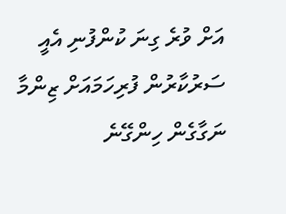އަށް ވުރެ ގިނަ ކުންފުނި އެއީ ސަރުކާރުން ފުރިހަމައަށް ޒިންމާ ނަގާގެން ހިންގޭނެ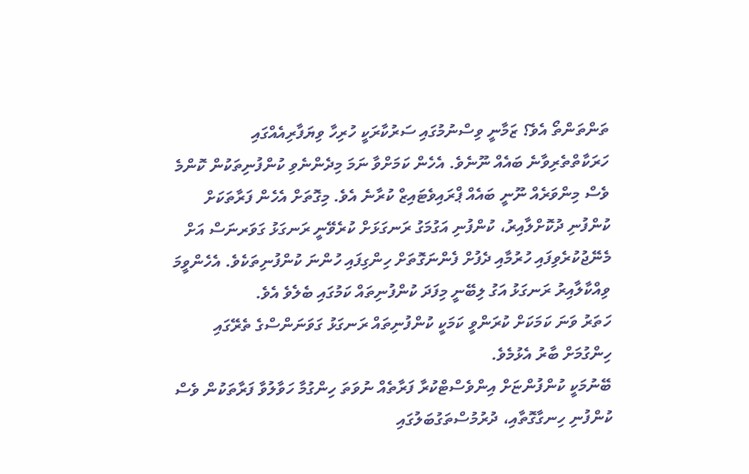ތަންތަންތޯ އެވެ؟ ޒަމާނީ ވިސްނުމުގައި ސަރުކާރަކީ ހުރިހާ ވިޔަފާރިއެއްގައި ހަރަކާތްތެރިވާނެ ބައެއް ނޫނެވެ. އެހެން ކަމަށްވާ ނަމަ މިދެންނެވި ކުންފުނިތަކުން ކޮންމެ ވެސް މިންވަރެއް ނޫނީ ބައެއް ޕްރައިވެޓައިޒް ކުރާނެ އެވެ. މިގޮތަށް އެހެން ފަރާތަކަށް ކުންފުނި ދުކޮށްލާއިރު، ކުންފުނި އަގުމަގު ރަނގަޅަށް ކުރެވޭނީ ރަނގަޅު ގަވަރނަސް އަށް މެނޭޖުކުރެވިފައި ހުރުމާއި ދެފުށް ފެންނަގޮތަށް ހިންގިފައި ހުންނަ ކުންފުނިތަކެވެ. އެހެންވީމަ ވިއްކާލާއިރު ރަނގަޅު އަގު ލިބޭނީ މިފަދަ ކުންފުނިތައް ކަމުގައި ބެލެވެ އެވެ.
ހަތަރު ވަނަ ކަމަކަށް ކުރަންވީ ކަމަކީ ކުންފުނިތައް ރަނގަޅު ގަވަނަންސްގެ ތެރޭގައި ހިންގުމަށް ބާރު އެޅުމެވެ.
ބޭނުމަކީ ކުންފުންޏަށް އިންވެސްޓްކުރާ ފަރާތެއް ނުވަތަ ހިންގުމާ ހަވާލުވާ ފަރާތަކުން ވެސް ކުންފުނި ހިނގާގޮތާއި، ދުރުމުސްތަގުބަލުގައި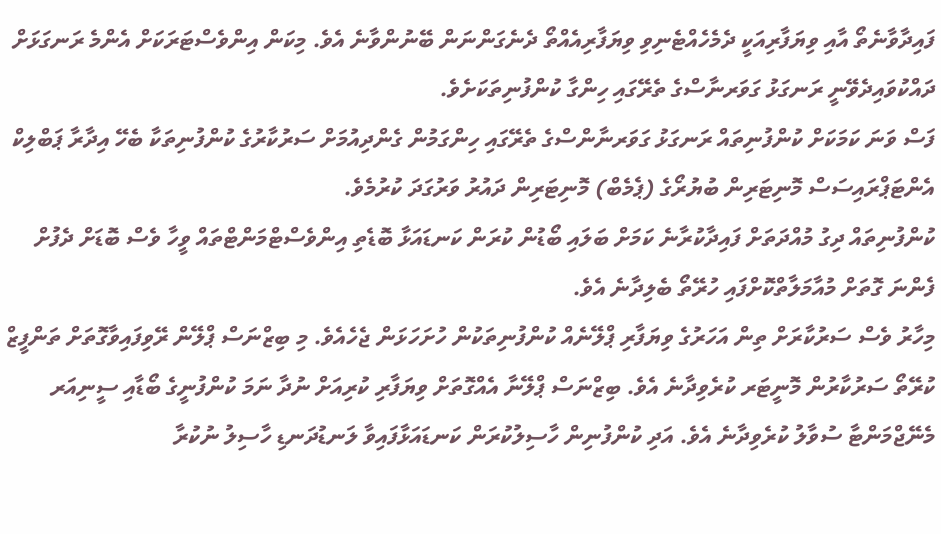ފައިދާވާނެތޯ އާއި ވިޔަފާރިއަކީ ދެމެހެއްޓެނިވި ވިޔަފާރިއެއްތޯ ދެނެގަންނަން ބޭނުންވާނެ އެވެ. މިކަން އިންވެސްޓަރަކަށް އެންމެ ރަނގަޅަށް ދައްކުވައިދެވޭނީ ރަނގަޅު ގަވަރނާސްގެ ތެރޭގައި ހިންގާ ކުންފުނިތަކަށެވެ.
ފަސް ވަނަ ކަމަކަށް ކުންފުނިތައް ރަނގަޅު ގަވަރނާންސްގެ ތެރޭގައި ހިންގަމުން ގެންދިއުމަށް ސަރުކާރުގެ ކުންފުނިތަކާ ބެހޭ އިދާރާ ޕަބްލިކް އެންޓަޕްރައިސަސް މޮނިޓަރިން ބުޔުރޯގެ (ޕެމެބް) މޮނިޓަރިން ދައުރު ވަރުގަދަ ކުރުމެވެ.
ކުންފުނިތައް ދިގު މުއްދަތަށް ފައިދާކުރާނެ ކަމަށް ބަލައި ބޯޑުން ކުރަން ކަނޑައަޅާ ބޮޑެތި އިންވެސްޓްމަންޓްތައް ވީހާ ވެސް ބޮޑަށް ދެފުށް ފެންނަ ގޮތަށް މުއާމަލާތްކޮށްފައި ހުރޭތޯ ބެލިދާނެ އެވެ.
މިހާރު ވެސް ސަރުކާރަށް ތިން އަހަރުގެ ވިޔަފާރި ޕްލޭނެއް ކުންފުނިތަކުން ހުށަހަޅަން ޖެހެއެވެ. މި ބިޒްނަސް ޕްލޭން ރޭވިފައިވާގޮތަށް ތަންފީޒް ކުރޭތޯ ސަރުކާރުން މޮނީޓަރ ކުރެވިދާނެ އެވެ. ބިޒްނަސް ޕްލޭނާ އެއްގޮތަށް ވިޔަފާރި ކުރިއަށް ނުދާ ނަމަ ކުންފުނީގެ ބޯޑާއި ސީނިއަރ މެނޭޖްމަންޓާ ސުވާލު ކުރެވިދާނެ އެވެ. އަދި ކުންފުނިން ހާސިލުކުރަން ކަނޑައަޅާފައިވާ ލަނޑުދަނޑި ހާސިލު ނުކުރާ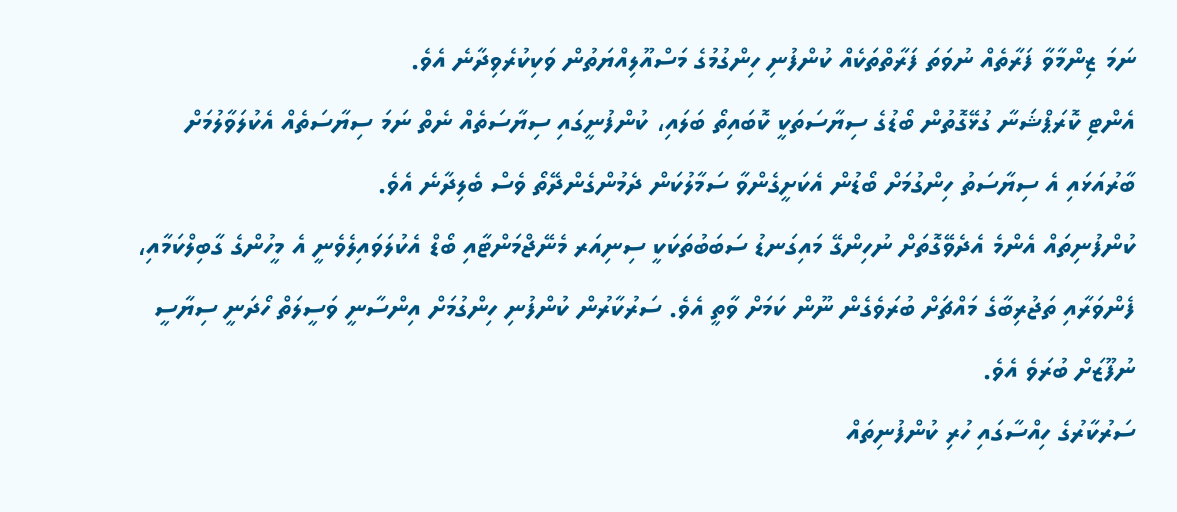ނަމަ ޒިންމާވާ ފަރާތެއް ނުވަތަ ފަރާތްތަކެއް ކުންފުނި ހިންގުމުގެ މަސްއޫލިއްޔަތުން ވަކިކުރެވިދާނެ އެވެ.
އެންޓި ކޮރަޕްޝަނާ ގުޅޭގޮތުން ބޯޑުގެ ސިޔާސަތަކީ ކޮބައިތޯ ބަލައި، ކުންފުނީގައި ސިޔާސަތެއް ނެތް ނަމަ ސިޔާސަތެއް އެކުލަވާލުމަށް ބާރުއަޅައި އެ ސިޔާސަތު ހިންގުމަށް ބޯޑުން އެކަށީގެންވާ ސަމާލުކަން ދެމުންގެންދޭތޯ ވެސް ބެލިދާނެ އެވެ.
ކުންފުނިތައް އެންމެ އެދެވޭގޮތަށް ނުހިންގޭ މައިގަނޑު ސަބަބުތަކަކީ ސިނިއަރ މެނޭޖްމަންޓާއި ބޯޑް އެކުލަވައިލެވެނީ އެ މީހުންގެ ގާބިލްކަމާއި، ފެންވަރާއި ތަޖުރިބާގެ މައްޗަށް ބުރަވެގެން ނޫން ކަމަށް ވާތީ އެވެ. ސަރުކާރުން ކުންފުނި ހިންގުމަށް އިންސާނީ ވަސީލަތް ހޯދަނީ ސިޔާސީ ނުފޫޒަށް ބުރަވެ އެވެ.
ސަރުކާރުގެ ހިއްސާގައި ހުރި ކުންފުނިތައް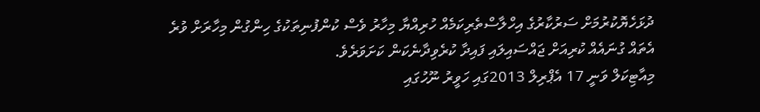ދުޅަހެޔޮކުރުމަށް ސަރުކާރުގެ އިހްލާސްތެރިކަމެއް ހުރިއްޔާ މިހާރު ވެސް ކުންފުނިތަކުގެ ހިންގުން މިހާރަށް ވުރެ އެތައް ގުނައެއް ކުރިއަށް ޖައްސައިލައި ފައިދާ ކުރެވިދާނެކަން ކަށަވަރެވެ.
މިއާޓިކަލް ވަނީ 17 އެޕްރިލް 2013ގައި ހަވީރު ނޫހުގައި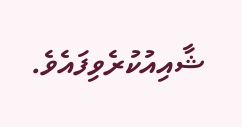ޝާއިއުކުރެވިފައެވެ.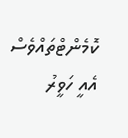ކޮމެންޓްތައްވެސް އެއީ ހަވީރު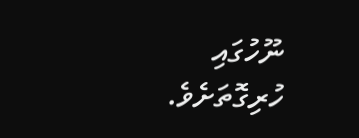ނޫހުގައި ހުރިގޮތަށެވެ.